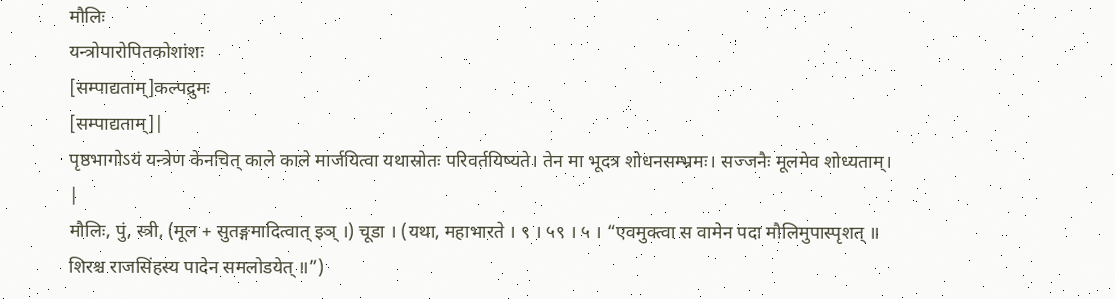मौलिः
यन्त्रोपारोपितकोशांशः
[सम्पाद्यताम्]कल्पद्रुमः
[सम्पाद्यताम्]|
पृष्ठभागोऽयं यन्त्रेण केनचित् काले काले मार्जयित्वा यथास्रोतः परिवर्तयिष्यते। तेन मा भूदत्र शोधनसम्भ्रमः। सज्जनैः मूलमेव शोध्यताम्। |
मौलिः, पुं, स्त्री, (मूल + सुतङ्गमादित्वात् इञ् ।) चूडा । (यथा, महाभारते । ९ । ५९ । ५ । “एवमुक्त्वा स वामेन पदा मौलिमुपास्पृशत् ॥ शिरश्च राजसिंहस्य पादेन समलोडयेत् ॥”)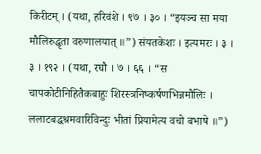किरीटम् । (यथा, हरिवंशे । ९७ । ३० । “इयञ्च सा मया मौलिरुद्धृता वरुणालयात् ॥”) संयतकेशः । इत्यमरः । ३ । ३ । १९२ । (यथा, रघौ । ७ । ६६ । “स चापकोटीनिहितैकबाहुः शिरस्त्रनिष्कर्षणभिन्नमौलिः । ललाटबद्धश्रमवारिविन्दुः भीतां प्रियामेत्य वचो बभाषे ॥”)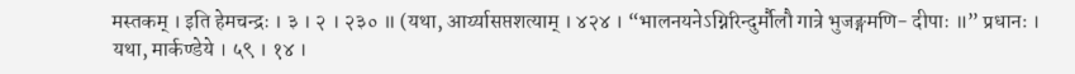मस्तकम् । इति हेमचन्द्रः । ३ । २ । २३० ॥ (यथा, आर्य्यासप्तशत्याम् । ४२४ । “भालनयनेऽग्निरिन्दुर्मौलौ गात्रे भुजङ्गमणि- दीपाः ॥” प्रधानः । यथा, मार्कण्डेये । ५९ । १४ ।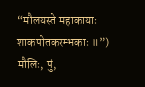“मौलयस्ते महाकायाः शाकपोतकरम्भकाः ॥”)
मौलिः, पुं,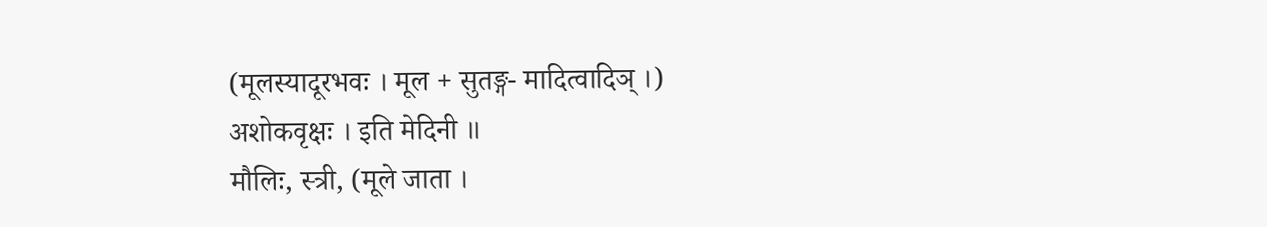(मूलस्यादूरभवः । मूल + सुतङ्ग- मादित्वादिञ् ।) अशोकवृक्षः । इति मेदिनी ॥
मौलिः, स्त्री, (मूले जाता ।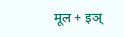मूल + इञ्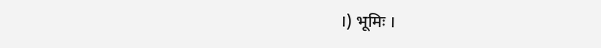।) भूमिः ।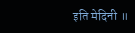इति मेदिनी ॥